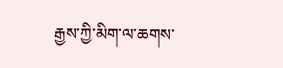རྒྱས་ཀྱི་མིག་ལ་ཆགས་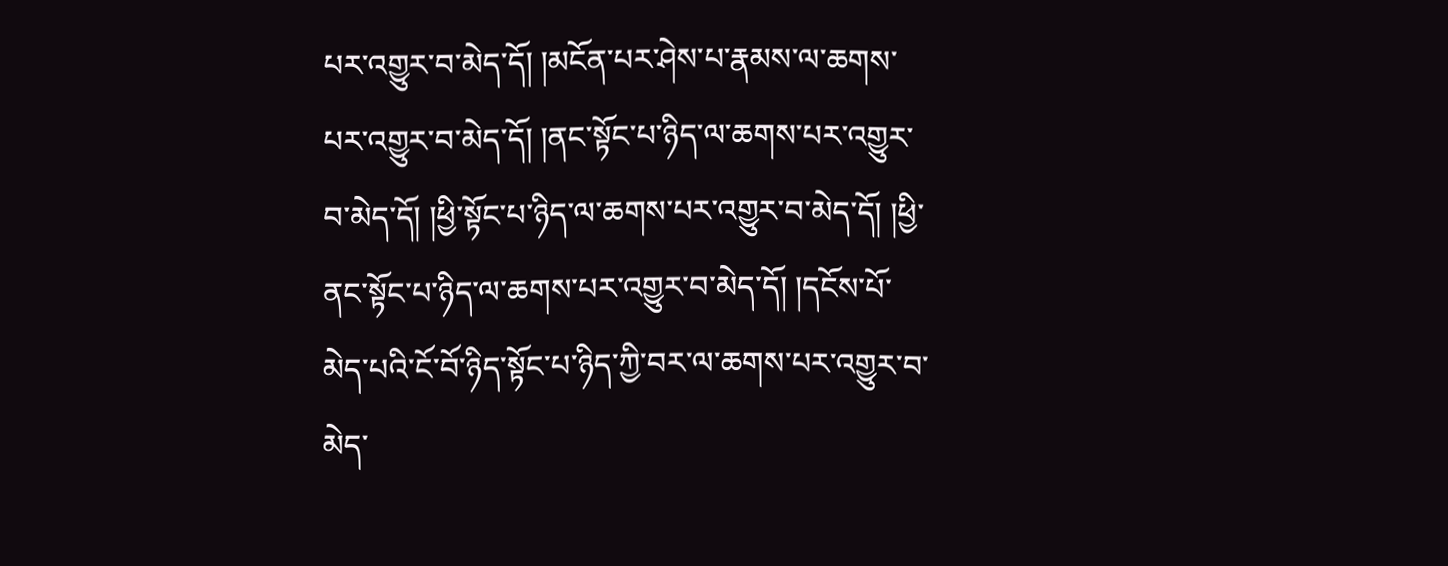པར་འགྱུར་བ་མེད་དོ། །མངོན་པར་ཤེས་པ་རྣམས་ལ་ཆགས་པར་འགྱུར་བ་མེད་དོ། །ནང་སྟོང་པ་ཉིད་ལ་ཆགས་པར་འགྱུར་བ་མེད་དོ། །ཕྱི་སྟོང་པ་ཉིད་ལ་ཆགས་པར་འགྱུར་བ་མེད་དོ། །ཕྱི་ནང་སྟོང་པ་ཉིད་ལ་ཆགས་པར་འགྱུར་བ་མེད་དོ། །དངོས་པོ་མེད་པའི་ངོ་བོ་ཉིད་སྟོང་པ་ཉིད་ཀྱི་བར་ལ་ཆགས་པར་འགྱུར་བ་མེད་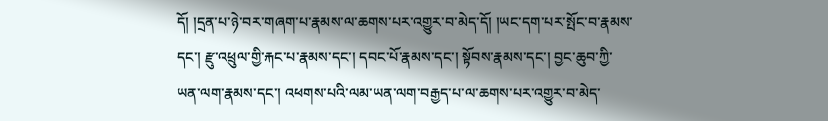དོ། །དྲན་པ་ཉེ་བར་གཞག་པ་རྣམས་ལ་ཆགས་པར་འགྱུར་བ་མེད་དོ། །ཡང་དག་པར་སྤོང་བ་རྣམས་དང་། རྫུ་འཕྲུལ་གྱི་རྐང་པ་རྣམས་དང་། དབང་པོ་རྣམས་དང་། སྟོབས་རྣམས་དང་། བྱང་ཆུབ་ཀྱི་ཡན་ལག་རྣམས་དང་། འཕགས་པའི་ལམ་ཡན་ལག་བརྒྱད་པ་ལ་ཆགས་པར་འགྱུར་བ་མེད་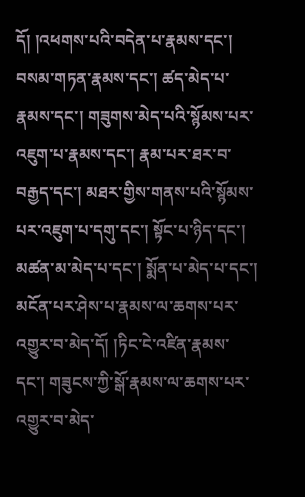དོ། །འཕགས་པའི་བདེན་པ་རྣམས་དང་། བསམ་གཏན་རྣམས་དང་། ཚད་མེད་པ་རྣམས་དང་། གཟུགས་མེད་པའི་སྙོམས་པར་འཇུག་པ་རྣམས་དང་། རྣམ་པར་ཐར་བ་བརྒྱད་དང་། མཐར་གྱིས་གནས་པའི་སྙོམས་པར་འཇུག་པ་དགུ་དང་། སྟོང་པ་ཉིད་དང་། མཚན་མ་མེད་པ་དང་། སྨོན་པ་མེད་པ་དང་། མངོན་པར་ཤེས་པ་རྣམས་ལ་ཆགས་པར་འགྱུར་བ་མེད་དོ། །ཏིང་ངེ་འཛིན་རྣམས་དང་། གཟུངས་ཀྱི་སྒོ་རྣམས་ལ་ཆགས་པར་འགྱུར་བ་མེད་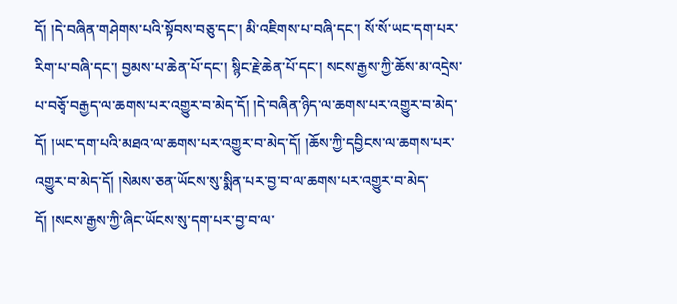དོ། །དེ་བཞིན་གཤེགས་པའི་སྟོབས་བཅུ་དང་། མི་འཇིགས་པ་བཞི་དང་། སོ་སོ་ཡང་དག་པར་རིག་པ་བཞི་དང་། བྱམས་པ་ཆེན་པོ་དང་། སྙིང་རྗེ་ཆེན་པོ་དང་། སངས་རྒྱས་ཀྱི་ཆོས་མ་འདྲེས་པ་བཅྭོ་བརྒྱད་ལ་ཆགས་པར་འགྱུར་བ་མེད་དོ། །དེ་བཞིན་ཉིད་ལ་ཆགས་པར་འགྱུར་བ་མེད་དོ། །ཡང་དག་པའི་མཐའ་ལ་ཆགས་པར་འགྱུར་བ་མེད་དོ། །ཆོས་ཀྱི་དབྱིངས་ལ་ཆགས་པར་འགྱུར་བ་མེད་དོ། །སེམས་ཅན་ཡོངས་སུ་སྨིན་པར་བྱ་བ་ལ་ཆགས་པར་འགྱུར་བ་མེད་དོ། །སངས་རྒྱས་ཀྱི་ཞིང་ཡོངས་སུ་དག་པར་བྱ་བ་ལ་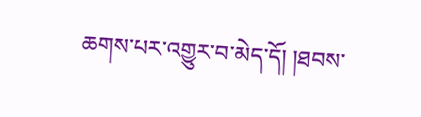ཆགས་པར་འགྱུར་བ་མེད་དོ། །ཐབས་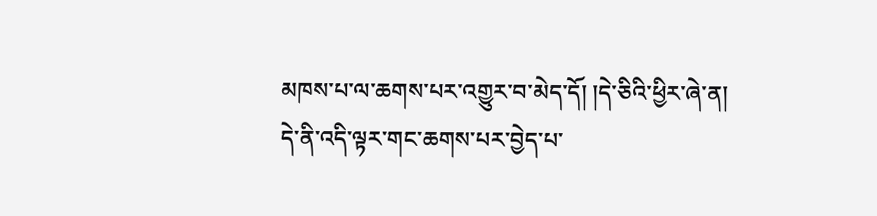མཁས་པ་ལ་ཆགས་པར་འགྱུར་བ་མེད་དོ། །དེ་ཅིའི་ཕྱིར་ཞེ་ན། དེ་ནི་འདི་ལྟར་གང་ཆགས་པར་བྱེད་པ་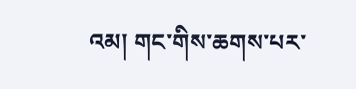འམ། གང་གིས་ཆགས་པར་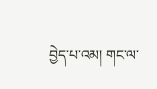བྱེད་པ་འམ། གང་ལ་